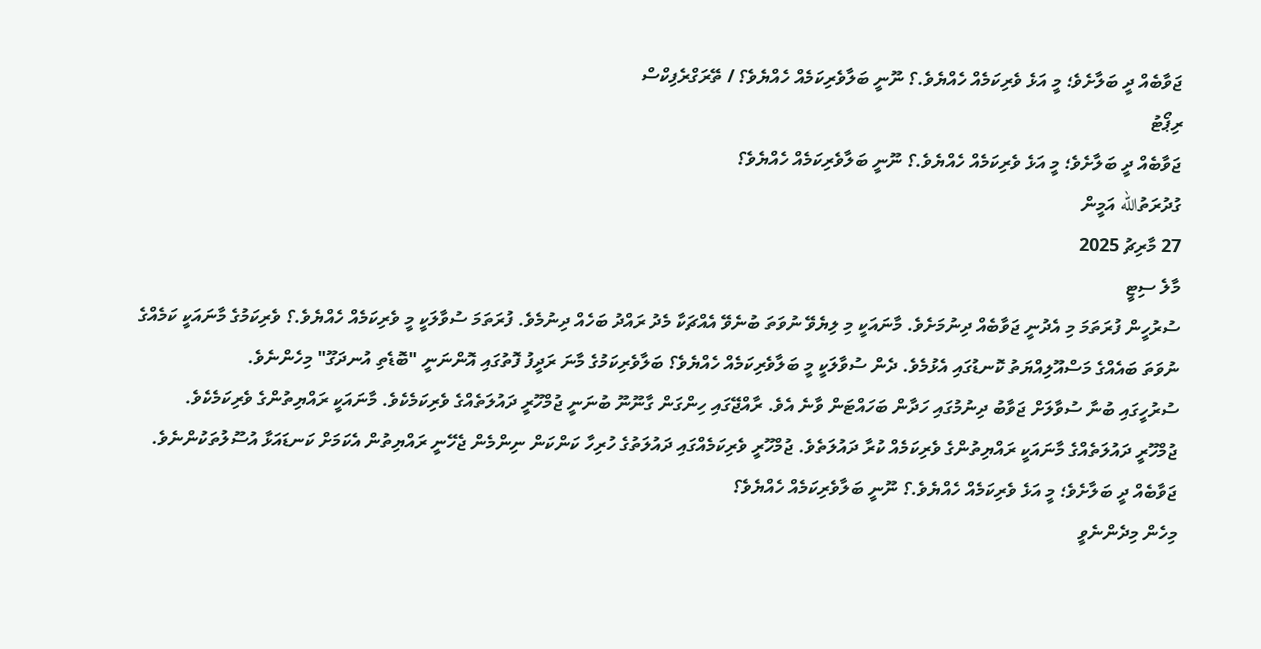ޖަވާބެއް ދީ ބަލާށެވެ؛ މީ އަޅެ ވެރިކަމެއް ހެއްޔެވެ.؟ ނޫނީ ބަލާވެރިކަމެއް ހެއްޔެވެ؟ / ތޭރަގްރެފިކްސް
ރިޕޯޓު
ޖަވާބެއް ދީ ބަލާށެވެ؛ މީ އަޅެ ވެރިކަމެއް ހެއްޔެވެ.؟ ނޫނީ ބަލާވެރިކަމެއް ހެއްޔެވެ؟
ގުދުރަތުالله އަމީން
27 މާރިޗު 2025
މާލެ ސިޓީ
ސުރުހީން ފުރަތަމަ މި އެދުނީ ޖަވާބެއް ދިނުމަށެވެ. މާނައަކީ މި ލިޔެވޭ ނުވަތަ ބުނެވޭ އެއްޗަކާ މެދު ރައްދު ބަހެއް ދިނުމެވެ. ފުރަތަމަ ސުވާލަކީ މީ ވެރިކަމެއް ހެއްޔެވެ.؟ ވެރިކަމުގެ މާނައަކީ ކަމެއްގެ ނުވަތަ ބައެއްގެ މަސްއޫލިއްޔަތު ކޮނޑުގައި އެޅުމެވެ. ދެން ސުވާލަކީ މީ ބަލާވެރިކަމެއް ހެއްޔެވެ؟ ބަލާވެރިކަމުގެ މާނަ ރަދީފު ފޮތުގައި އޮންނަނީ "ބޮޑެތި އުނދަގޫ" މިހެންނެވެ.
ސުރުހީގައި ބުނާ ސުވާލަށް ޖަވާބު ދިނުމުގައި ހަދާން ބަހައްޓަން ވާނެ އެވެ. ރާއްޖޭގައި ހިންގަން ގާނޫނޫ ބުނަނީ ޖުމްހޫރީ ދައުލަތެއްގެ ވެރިކަމެކެވެ. މާނައަކީ ރައްޔިތުންގެ ވެރިކަމެކެވެ.
ޖުމްހޫރީ ދައުލަތެއްގެ މާނައަކީ ރައްޔިތުންގެ ވެރިކަމެއް ކުރާ ދައުލަތެވެ. ޖުމްހޫރީ ވެރިކަމެއްގައި ދައުލަތުގެ ހުރިހާ ކަންކަން ނިންމެން ޖެހޭނީ ރައްޔިތުން އެކަމަށް ކަނޑައަޅާ އުސޫލުތަކުންނެވެ.
ޖަވާބެއް ދީ ބަލާށެވެ؛ މީ އަޅެ ވެރިކަމެއް ހެއްޔެވެ.؟ ނޫނީ ބަލާވެރިކަމެއް ހެއްޔެވެ؟
މިހެން މިދެންނެވީ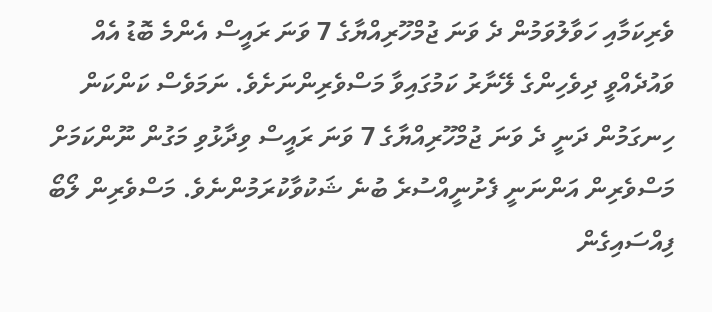ވެރިކަމާއި ހަވާލުވަމުން ދެ ވަނަ ޖުމްހޫރިއްޔާގެ 7 ވަނަ ރައީސް އެންމެ ބޮޑު އެއް ވައުދެއްވީ ދިވެހިންގެ ލޭނާރު ކަމުގައިވާ މަސްވެރިންނަށެވެ. ނަމަވެސް ކަންކަން ހިނގަމުން ދަނީ ދެ ވަނަ ޖުމްހޫރިއްޔާގެ 7 ވަނަ ރައީސް ވިދާޅުވި މަގުން ނޫންކަމަށް މަސްވެރިން އަންނަނީ ފެށުނީއްސުރެ ބުނެ ޝަކުވާކުރަމުންނެވެ. މަސްވެރިން ލޯބޯ ފިއްސައިގެން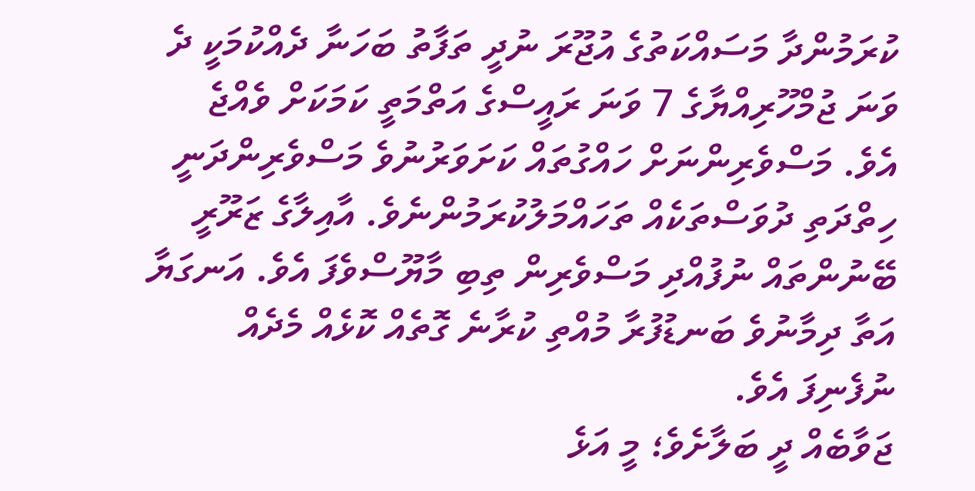ކުރަމުންދާ މަސައްކަތުގެ އުޖޫރަ ނުދީ ތަފާތު ބަހަނާ ދެއްކުމަކީ ދެ ވަނަ ޖުމްހޫރިއްޔާގެ 7 ވަނަ ރައީސްގެ އަތްމަތީ ކަމަކަށް ވެއްޖެ އެވެ. މަސްވެރިންނަށް ހައްގުތައް ކަށަވަރުނުވެ މަސްވެރިންދަނީ ހިތްދަތި ދުވަސްތަކެއް ތަހައްމަލުކުރަމުންނެވެ. އާއިލާގެ ޒަރޫރީ ބޭނުންތައް ނުފުއްދި މަސްވެރިން ތިބި މާޔޫސްވެފަ އެވެ. އަނގަޔާ އަތާ ދިމާނުވެ ބަނޑުފުރާ މުއްތި ކުރާނެ ގޮތެއް ކޮޅެއް މެދެއް ނުފެނިފަ އެވެ.
ޖަވާބެއް ދީ ބަލާށެވެ؛ މީ އަޅެ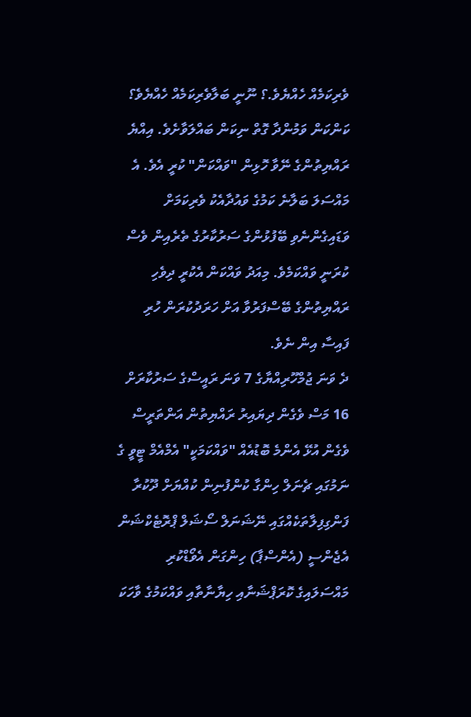ވެރިކަމެއް ހެއްޔެވެ.؟ ނޫނީ ބަލާވެރިކަމެއް ހެއްޔެވެ؟
ކަންކަން ވަމުންދާ ގޮތް ނިކަން ބައްލަވާށެވެ. އިއްޔެ ރައްޔިތުންގެ ނޭވާ ހޮޅިން "ވައްކަން" ކުރީ އެވެ. އެ މައްސަލަ ބަލާނެ ކަމުގެ ވައުދާއެކު ވެރިކަމަށް ވަޑައިގެންނެވި ބޭފުޅުންގެ ސަރުކާރުގެ ތެރެއިން ވެސް ކުރަނީ ވައްކަމެވެ. މިއަދު ވައްކަން އެކުރީ ދިވެހި ރައްޔިތުންގެ ބޭސްފަރުވާ އަށް ހަރަދުކުރަން ހުރި ފައިސާ އިން ނެވެ.
ދެ ވަނަ ޖުމްހޫރިއްޔާގެ 7 ވަނަ ރައީސްގެ ސަރުކާރަށް 16 މަސް ވެގެން ދިޔައިރު ރައްޔިތުން އަންތަރީސް ވެގެން އުޅޭ އެންމެ ބޮޑުއެއް "ވައްކަމަކީ" އެމްއެމް ޓީވީ ގެ ނަމުގައި ޗެނަލް ހިންގާ ކުންފުނިން ކުއްޔަށް ދޫކުރާ ފަންގިފިލާތަކެއްގައި ނޭޝަނަލް ސޯޝަލް ޕްރޮޓެކްޝަން އެޖެންސީ (އެންސްޕާ) ހިންގަން އެވޯޑްކުރި މައްސަލައިގެ ކޮރަޕްޝަނާއި ހިޔާނާތާއި ވައްކަމުގެ ވާހަކަ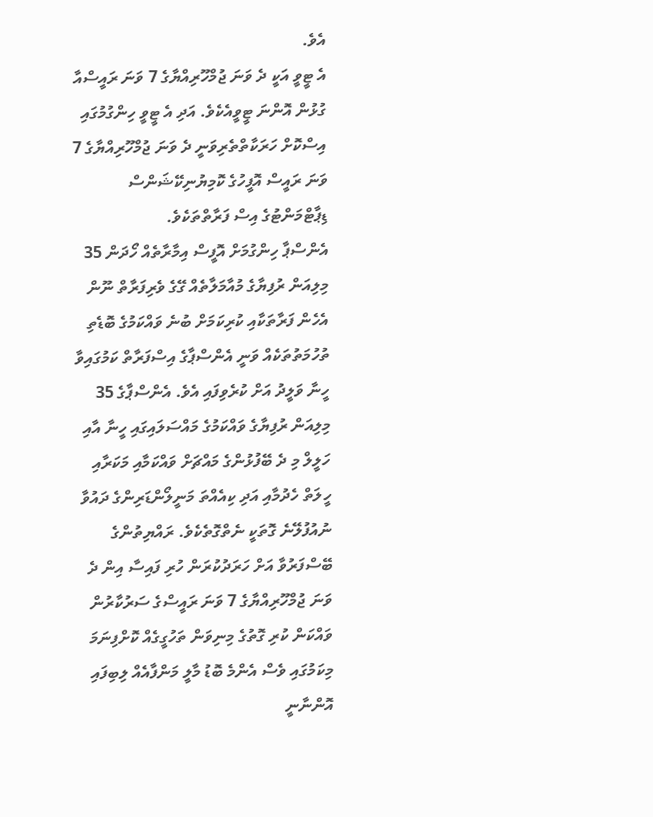އެވެ.
އެ ޓީވީ އަކީ ދެ ވަނަ ޖުމްހޫރިއްޔާގެ 7 ވަނަ ރައީސްއާ ގުޅުން އޮންނަ ޓީވީއެކެވެ. އަދި އެ ޓީވީ ހިންގުމުގައި އިސްކޮށް ހަރަކާތްތެރިވަނީ ދެ ވަނަ ޖުމްހޫރިއްޔާގެ 7 ވަނަ ރައީސް އޮފީހުގެ ކޮމިޔުނިކޭޝަންސް ޑިޕާޓްމަންޓުގެ އިސް ފަރާތްތަކެވެ.
އެންސްޕާ ހިންގުމަށް އޮފީސް އިމާރާތެއް ހޯދަން 35 މިލިއަން ރުފިޔާގެ މުއާމަލާތެއް ގޭގެ ވެރިފަރާތް ނޫން އެހެން ފަރާތަކާއި ކުރިކަމަށް ބުނެ ވައްކަމުގެ ބޮޑެތި ތުހުމަތުތަކެއް ވަނީ އެންސްޕާގެ އިސްފަރާތް ކަމުގައިވާ ހީނާ ވަލީދު އަށް ކުރެވިފައި އެވެ. އެންސްޕާގެ 35 މިލިއަން ރުފިޔާގެ ވައްކަމުގެ މައްސަލައިގައި ހީނާ އާއި ހަލީލް މި ދެ ބޭފުޅުންގެ މައްޗަށް ވައްކަމާއި މަކަރާއި ހީލަތް ހެދުމާއި އަދި ކިއެއްތަ މަނީލޯންޑަރިންގެ ދައުވާ ނުއުފުލޭނެ ގޮތަކީ ނެތްގޮތެކެވެ. ރައްޔިތުންގެ ބޭސްފަރުވާ އަށް ހަރަދުކުރަން ހުރި ފައިސާ އިން ދެ ވަނަ ޖުމްހޫރިއްޔާގެ 7 ވަނަ ރައީސްގެ ސަރުކާރުން ވައްކަން ކުރި ގޮތުގެ މިނިވަން ތަހުގީގެއް ކޮށްފިނަމަ މިކަމުގައި ވެސް އެންމެ ބޮޑު މާލީ މަންފާއެއް ލިބިފައި އޮންނާނީ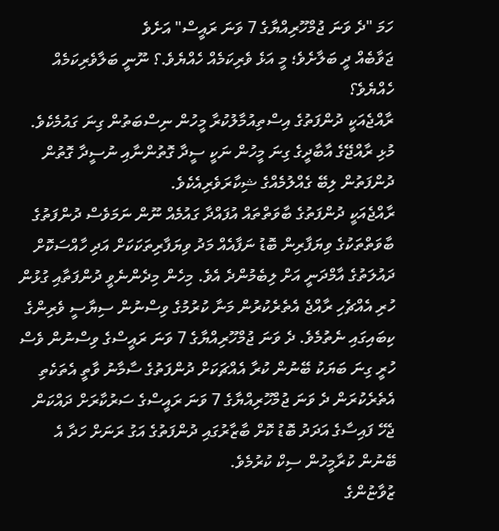ހަމަ "ދެ ވަނަ ޖުމްހޫރިއްޔާގެ 7 ވަނަ ރައީސް" އަށެވެ
ޖަވާބެއް ދީ ބަލާށެވެ؛ މީ އަޅެ ވެރިކަމެއް ހެއްޔެވެ.؟ ނޫނީ ބަލާވެރިކަމެއް ހެއްޔެވެ؟
ރާއްޖެއަކީ ދުންފަތުގެ އިސްތިއުމާލުކުރާ މީހުން ނިސްބަތުން ގިނަ ގައުމެކެވެ. މުޅި ރާއްޖޭގެ އާބާދީގެ ގިނަ މީހުން ނަކީ ސީދާ ގޮތުންނާއި ނުސީދާ ގޮތުން ދުންފަތުން ލިބޭ ގެއްލުމެއްގެ ޝިކާރަވެރިއެކެވެ.
ރާއްޖެއަކީ ދުންފަތުގެ ބާވަތްތައް އުފައްދާ ގައުމެއް ނޫން ނަމަވެސް ދުންފަތުގެ ބާވަތްތަކުގެ ވިޔަފާރިން ބޮޑު ނަފާއެއް މަދު ވިޔަފާރިތަކަކަށް އަދި ހާއްސަކޮށް ދައުލަތުގެ އާމްދަނީ އަށް ލިބެމުންދެ އެވެ. މިހެން މިދެންނެވީ ދުންފަތާއި ގުޅުން ހުރި އެއްޗެހި ރާއްޖެ އެތެރެކުރުން މަނާ ކުރުމުގެ ވިސްނުން ސިޔާސީ ވެރިންގެ ކިބައިގައި ނެތުމެވެ. ދެ ވަނަ ޖުމްހޫރިއްޔާގެ 7 ވަނަ ރައީސްގެ ވިސްނުން ވެސް ހުރީ ގިނަ ބަޔަކު ބޭނުން ކުރާ އެއްޗަކަށް ދުންފަތުގެ ސާމާނު ވާތީ އެތަކެތި އެތެރެކުރަން ދެ ވަނަ ޖުމްހޫރިއްޔާގެ 7 ވަނަ ރައީސްގެ ސަރުކާރަށް ދައްކަން ޖެހޭ ފައިސާގެ އަދަދު ބޮޑު ކޮށް ބާޒާރުގައި ދުންފަތުގެ އަގު ރަނަށް ހަދާ އެ ބޭނުން ކުރާމީހުން ސިކް ކުރުމެވެ.
ޒުވާޏުންގެ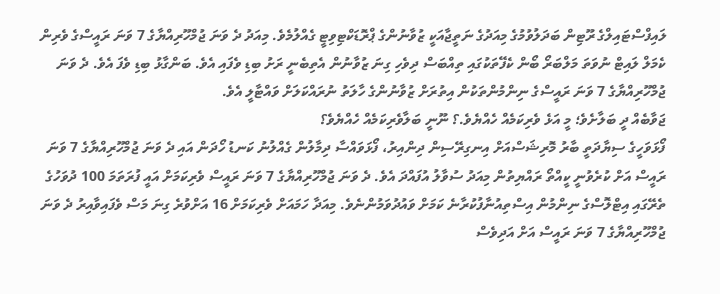ލައިފްސްޓައިލްގެ ރޫޓިން ބަދަލުވުމުގެ މިއަދުގެ ނަތީޖާއަކީ ޒުވާނުންގެ ޕްރޮޑަކްޓިވިޓީ ގެއްލުމެވެ. މިއަދު ދެ ވަނަ ޖުމްހޫރިއްޔާގެ 7 ވަނަ ރައީސްގެ ވެރިން ކެމަލް ލައިޓް ނުވަތަ މަލްބަރޯ ބޯން ކެފޭތަކުގައި ތިއްބަސް ދިވެހި ގިނަ ޒުވާނުން އެތިބެނީ ރަށު ބިޑި ވެފައި އެވެ. ބަންގާޅު ބިޑި ވެފަ އެވެ. ދެ ވަނަ ޖުމްހޫރިއްޔާގެ 7 ވަނަ ރައީސްގެ ނިންމުންތަކުން އިތުރަށް ޒުވާނުންގެ ހާލަތު ނުރައްކަލަށް ވައްޓާލީ އެވެ.
ޖަވާބެއް ދީ ބަލާށެވެ؛ މީ އަޅެ ވެރިކަމެއް ހެއްޔެވެ.؟ ނޫނީ ބަލާވެރިކަމެއް ހެއްޔެވެ؟
ފޯޅަވަހީގެ ސިޔާދަތީ ބާރު މޮރިޝަސްއަށް އިނގިރޭސިން ދިންއިރު، ފޯޅަވައްސާ ދިމާލުން ގެއްލުނު ކަނޑު ހޯދަން އައި ދެ ވަނަ ޖުމްހޫރިއްޔާގެ 7 ވަނަ ރައީސް އަށް ކުރެވުނީ ކީއްތޯ ރައްޔިތުން މިއަދު ސުވާލު އުފައްދަ އެވެ. ދެ ވަނަ ޖުމްހޫރިއްޔާގެ 7 ވަނަ ރައީސް ވެރިކަމަށް އައީ ފުރަތަމަ 100 ދުވަހުގެ ތެރޭގައި އިޓްލޮސްގެ ނިންމުން އިސްތިއުނާފުކުރާނެ ކަމަށް ވައުދުވަމުންނެވެ. މިއަދާ ހަމައަށް ވެރިކަމަށް 16 އަށްވުރެ ގިނަ މަސް ވެފައިވާއިރު ދެ ވަނަ ޖުމްހޫރިއްޔާގެ 7 ވަނަ ރައީސް އަށް އަދިވެސް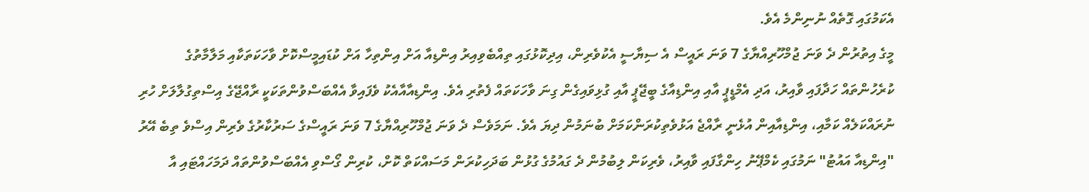އެކަމުގައި ގޮތެއް ނުނިންމެ އެވެ.
މީގެ އިތުރުން ދެ ވަނަ ޖުމްހޫރިއްޔާގެ 7 ވަނަ ރައީސް އެ ސިޔާސީ އެކުވެރިން، އިދިކޮޅުގައި ތިއްބެވިއިރު އިންޑިއާ އަށް އިންތިހާ އަށް ކުޑައިމީސްކޮށް ވާހަކަތަކާއި މަލާމާތުގެ ކުރެހުންތައް ހަދާފައި ވާއިރު، އަދި އެމްޑީޕީ އާއި އިންޑިއާގެ ބީޖޭޕީ އާއި ގުޅިވައިގެން ގިނަ ވާހަކަތައް ފެތުރި އެވެ. އިންޑިއާއާއެކު ވެފައިވާ އެއްބަސްވުންތަކަކީ ރާއްޖޭގެ އިސްތިގުލާލަށް ހުރި ނުރައްކަލެއް ކަމާއި، އިންޑިއާއިން އުޅެނީ ރާއްޖެ އަޅުވެތިކުރަންކަމަށް ބުނަމުން ދިޔަ އެވެ. ނަމަވެސް ދެ ވަނަ ޖުމްހޫރިއްޔާގެ 7 ވަނަ ރައީސްގެ ސަރުކާރުގެ ވެރިން އިސްވެ ތިބެ އޭރު "އިންޑިއާ އައުޓު" ނަމުގައި ކެމްޕޭނު ހިންގާފައި ވާއިރު، ވެރިކަން ލިބުމުން ދެ ގައުމުގެ ގުޅުން ބަދަހިކުރަން މަސައްކަތް ކޮށް، ކުރިން ގޯސްވި އެއްބަސްވުންތައް ދަމަހައްޓައި އާ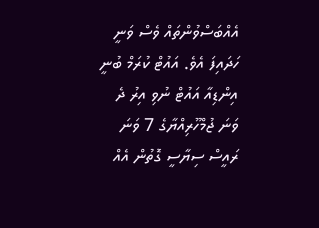އެއްބަސްވުންތައް ވެސް ވަނީ ހަދައިފަ އެވެ. އައުޓް ކުރަމް ބުނީ އިންޑިއާ އައުޓް ނުވި އިރު ދެ ވަނަ ޖުމްހޫރިއްޔާގެ 7 ވަނަ ރައީސް ސިޔާސީ ގޮތުން އެއް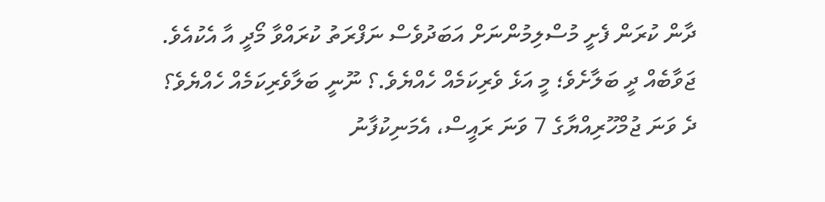ދާން ކުރަން ފެށީ މުސްލިމުންނަށް އަބަދުވެސް ނަފްރަތު ކުރައްވާ މޯދީ އާ އެކުއެވެ.
ޖަވާބެއް ދީ ބަލާށެވެ؛ މީ އަޅެ ވެރިކަމެއް ހެއްޔެވެ.؟ ނޫނީ ބަލާވެރިކަމެއް ހެއްޔެވެ؟
ދެ ވަނަ ޖުމްހޫރިއްޔާގެ 7 ވަނަ ރައީސް، އެމަނިކުފާނު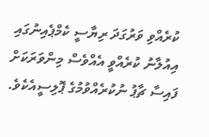ކުރެއްވި ވަރުގަދަ ރިޔާސީ ކެމްޕެއިނުގައި އިއުލާނު ކުރެއްވީ އެއްވެސް މިންވަރަކަށް ފައިސާ ޗާޕު ނުކުރެއްވުމުގެ ޕޮލިސީއެކެވެ.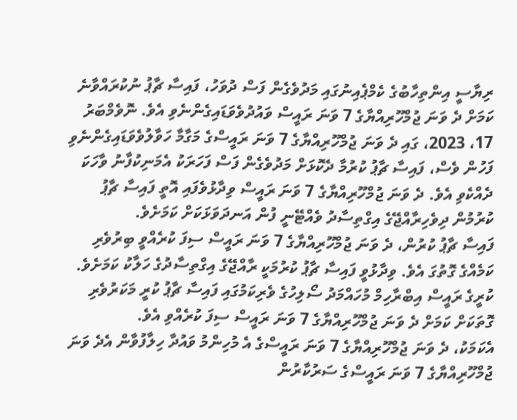ރިޔާސީ އިންތިހާބުގެ ކެމްޕެއިނުގައި މަދުވެގެން ފަސް ދުވަހު، ފައިސާ ޗާޕު ނުކުރައްވާނެ ކަމަށް ދެ ވަނަ ޖުމްހޫރިއްޔާގެ 7 ވަނަ ރައީސް ވައުދުވެވަޑައިގެންނެވި އެވެ. ނޮވެމްބަރު 17، 2023، ގައި ދެ ވަނަ ޖުމްހޫރިއްޔާގެ 7 ވަނަ ރައީސްގެ މަގާމާ ހަވާލުވެވަޑައިގެންނެވި ފަހުން ވެސް، ފައިސާ ޗާޕު ކުރުމާ ދެކޮޅަށް މަދުވެގެން ފަސް ފަހަރަކު އެމަނިކުފާނު ވާހަކަ ދެއްކެވި އެވެ. ދެ ވަނަ ޖުމްހޫރިއްޔާގެ 7 ވަނަ ރައީސް ވިދާޅުވެފައި އޮތީ ފައިސާ ޗާޕު ކުރުމުން ދިވެހިރާއްޖޭގެ އިގްތިސާދު ވެއްޓޭނީ ފުން އަނދަވަޅަކަށް ކަމަށެވެ.
ފައިސާ ޗާޕު ކުރުން، ދެ ވަނަ ޖުމްހޫރިއްޔާގެ 7 ވަނަ ރައީސް ސިފަ ކުރެއްވީ ބިރުވެރި ކަމެއްގެ ގޮތުގަ އެވެ. ވިދާޅުވީ ފައިސާ ޗާޕު ކުރުމަކީ ރާއްޖޭގެ އިގްތިސާދުގެ ހަލާކު ކަމަށެވެ. ކުރީގެ ރައީސް އިބްރާހިމް މުހައްމަދު ސޯލިހުގެ ވެރިކަމުގައި ފައިސާ ޗާޕު ކުރީ މަކަރުވެރި ގޮތަކަށް ކަމަށް ދެ ވަނަ ޖުމްހޫރިއްޔާގެ 7 ވަނަ ރައީސް ސިފަ ކުރެއްވި އެވެ.
އެކަމަކު، ދެ ވަނަ ޖުމްހޫރިއްޔާގެ 7 ވަނަ ރައީސްގެ އެ މުހިންމު ވައުދާ ހިލާފުވާން އެދެ ވަނަ ޖުމްހޫރިއްޔާގެ 7 ވަނަ ރައީސްގެ ސަރުކާރުން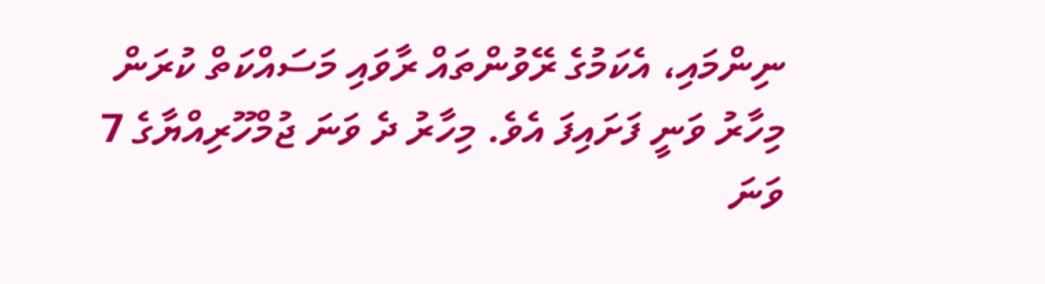ނިންމައި، އެކަމުގެ ރޭވުންތައް ރާވައި މަސައްކަތް ކުރަން މިހާރު ވަނީ ފަށައިފަ އެވެ. މިހާރު ދެ ވަނަ ޖުމްހޫރިއްޔާގެ 7 ވަނަ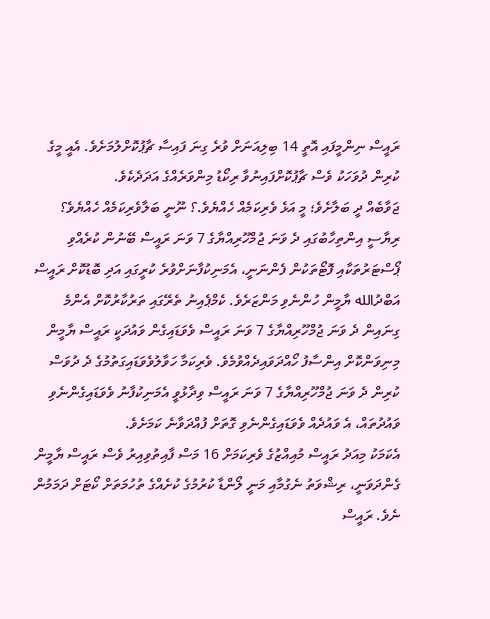ރައީސް ނިންމީފައި އޮތީ 14 ބިލިއަނަށް ވުރެ ގިނަ ފައިސާ ޗާޕުކޮށްލުމަށެވެ. އެއީ މީގެ ކުރިން ދުވަހަކު ވެސް ޗާޕުކޮށްފައިނުވާ ރިކޯޑު މިންވަރެއްގެ އަދަދެކެވެ.
ޖަވާބެއް ދީ ބަލާށެވެ؛ މީ އަޅެ ވެރިކަމެއް ހެއްޔެވެ.؟ ނޫނީ ބަލާވެރިކަމެއް ހެއްޔެވެ؟
ރިޔާސީ އިންތިހާބުގައި ދެ ވަނަ ޖުމްހޫރިއްޔާގެ 7 ވަނަ ރައީސް ބޭނުން ކުރެއްވި ޕޯސްޓަރުތަކާއި ފޮޓޯތަކުން ފެންނަނީ، އެމަނިކުފާނަށްވުރެ ކުރީގައި އަދި ބޮޑުކޮށް ރައީސް އަބްދުالله ޔާމީން ހުންނެވި މަންޒަރެވެ. ކެމްޕެއިނު ތެރޭގައި ތަރުކާރުކޮށް އެންމެ ގިނައިން ދެ ވަނަ ޖުމްހޫރިއްޔާގެ 7 ވަނަ ރައީސް ވެވަޑައިގެން ވައުދަކީ ރައީސް ޔާމީން މިނިވަންކޮށް އިންސާފު ހޯއްދަވައިދެއްވުމެވެ. ވެރިކަމާ ހަވާލުވެވަޑައިގަތުމުގެ ދެ ދުވަސް ކުރިން ދެ ވަނަ ޖުމްހޫރިއްޔާގެ 7 ވަނަ ރައީސް ވިދާޅުވީ އެމަނިކުފާނު ވެވަޑައިގެންނެވި ވައުދުތައް، އެ ވައުދެއް ވެވަޑައިގެންނެވި ގޮތަށް ފުއްދަވާނެ ކަމަށެވެ.
އެކަމަކު މިއަދު ރައީސް މުއިއްޒުގެ ވެރިކަމަށް 16 މަސް ފާއިތުވިއިރު ވެސް ރައީސް ޔާމީން ގެންދަވަނީ، ރިޝްވަތު ނެގުމާއި މަނީ ލޯންޑާ ކުރުމުގެ ކުށެއްގެ ތުހުމަތަށް ކޯޓަށް ދަމަމުން ނެވެ. ރައީސް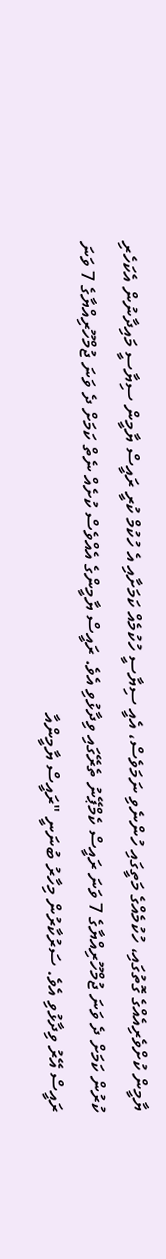ޔާމީން ކުށްވެރިއެއްގެ ގޮތުގައި، ހުކުމެއްގެ މަތީގައި ހުންނެވި ނަމަވެސް، އެއީ ސިޔާސީ ހުކުމެއް ކަމަށާއި އެ ހުކުމް ކުރީ ރައީސް ޔާމީން ސިޔާސީ މައިދާނުން އެކަހެރި ކުރުން ކަމަށް ދެ ވަނަ ޖުމްހޫރިއްޔާގެ 7 ވަނަ ރައީސް ކެމްޕޭނު ތެރޭގައި ވިދާޅުވި އެވެ. ރައީސް ޔާމީންގެ އެއްވެސް ކުށެއް ނެތް ކަމަށް ދެ ވަނަ ޖުމްހޫރިއްޔާގެ 7 ވަނަ ރައީސް އޭރު ވިދާޅުވި އެވެ. ސަރުކާރުން މިހާރު ބުނަނީ "ރައީސް ޔާމީންއާ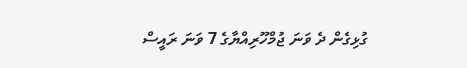ގުޅިގެން ދެ ވަނަ ޖުމްހޫރިއްޔާގެ 7 ވަނަ ރައީސް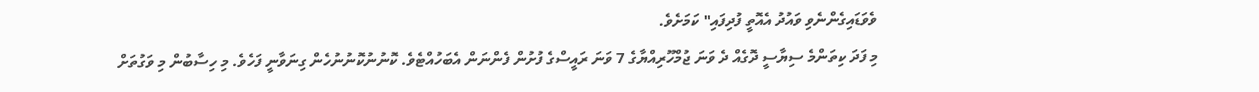ވެވަޑައިގެންނެވި ވައުދު އެއޮތީ ފުދިފައި" ކަމަށެވެ.
މި ފަދަ ކިތަންމެ ސިޔާސީ ދޮގެއް ދެ ވަނަ ޖުމްހޫރިއްޔާގެ 7 ވަނަ ރައީސްގެ ފުށުން ފެންނަން އެބަހުއްޓެވެ. ކޮނުނުކޮނުނުހެން ގިނަވާނީ ފަހެވެ. މި ހިސާބުން މި ވަގުތަށް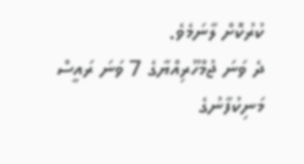ކުރުކޮށް ލާނަމެވެ.
ދެ ވަނަ ޖުމްހޫރިއްޔާގެ 7 ވަނަ ރައީސް މަނިކުފާނުގެ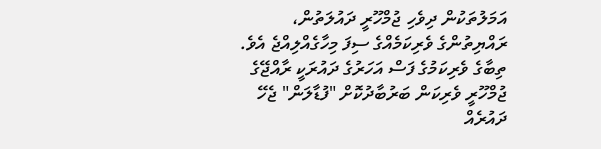އަމަލުތަކުން ދިވެހި ޖުމްހޫރީ ދައުލަތުން، ރައްޔިތުންގެ ވެރިކަމެއްގެ ސިފަ މިހާގެއްލިއްޖެ އެވެ. ތިބާގެ ވެރިކަމުގެ ފަސް އަހަރުގެ ދައުރަކީ ރާއްޖޭގެ ޖުމްހޫރީ ވެރިކަން ބަރުބާދުކޮށް "ފުޑާލަން" ޖެހޭ ދައުރެއް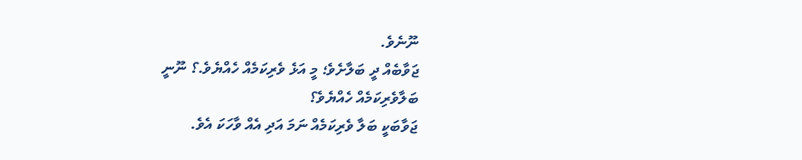ނޫނެވެ.
ޖަވާބެއް ދީ ބަލާށެވެ؛ މީ އަޅެ ވެރިކަމެއް ހެއްޔެވެ.؟ ނޫނީ ބަލާވެރިކަމެއް ހެއްޔެވެ؟
ޖަވާބަކީ ބަލާ ވެރިކަމެއް ނަމަ އަދި އެއް ވާހަކަ އެވެ.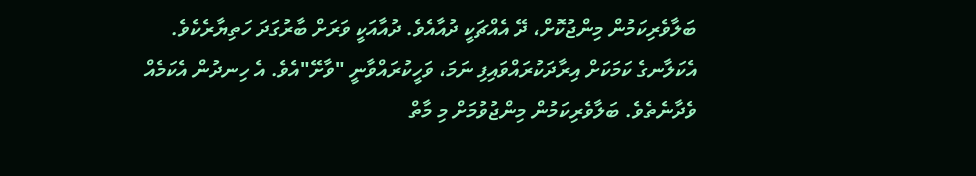ބަލާވެރިކަމުން މިންޖުކޮށް، ދޭ އެއްޗަކީ ދުއާއެވެ. ދުއާއަކީ ވަރަށް ބާރުގަދަ ހަތިޔާރެކެވެ. އެކަލާނގެ ކަމަކަށް އިރާދަކުރައްވައިފި ނަމަ، ވަހީކުރައްވާނީ "ވާށޭ"އެވެ. އެ ހިނދުން އެކަމެއް ވެދާނެތެވެ. ބަލާވެރިކަމުން މިންޖުވުމަށް މި މާތް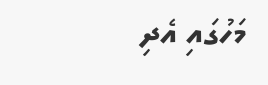މަހުގައި އެދި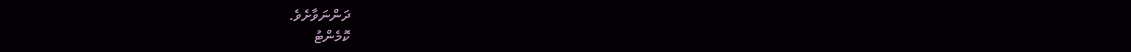ދަންނަވާށެވެ.
ކޮމެންޓު